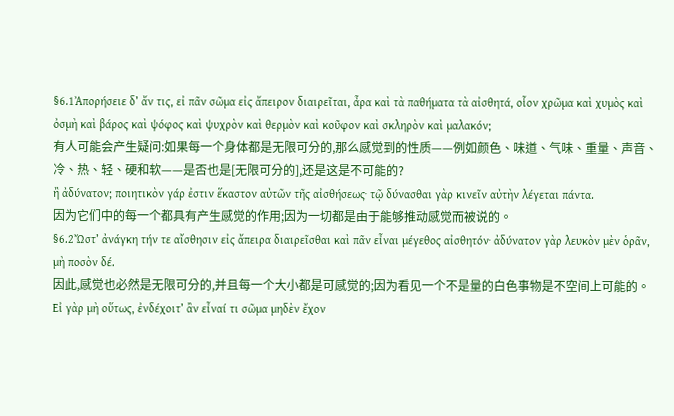§6.1Ἀπορήσειε δ’ ἄν τις, εἰ πᾶν σῶμα εἰς ἄπειρον διαιρεῖται, ἆρα καὶ τὰ παθήματα τὰ αἰσθητά, οἷον χρῶμα καὶ χυμὸς καὶ ὀσμὴ καὶ βάρος καὶ ψόφος καὶ ψυχρὸν καὶ θερμὸν καὶ κοῦφον καὶ σκληρὸν καὶ μαλακόν;
有人可能会产生疑问:如果每一个身体都是无限可分的,那么感觉到的性质——例如颜色、味道、气味、重量、声音、冷、热、轻、硬和软——是否也是[无限可分的],还是这是不可能的?
ἢ ἀδύνατον; ποιητικὸν γάρ ἐστιν ἕκαστον αὐτῶν τῆς αἰσθήσεως· τῷ δύνασθαι γὰρ κινεῖν αὐτὴν λέγεται πάντα.
因为它们中的每一个都具有产生感觉的作用;因为一切都是由于能够推动感觉而被说的。
§6.2Ὤστ’ ἀνάγκη τήν τε αἴσθησιν εἰς ἄπειρα διαιρεῖσθαι καὶ πᾶν εἶναι μέγεθος αἰσθητόν· ἀδύνατον γὰρ λευκὸν μὲν ὁρᾶν, μὴ ποσὸν δέ.
因此,感觉也必然是无限可分的,并且每一个大小都是可感觉的;因为看见一个不是量的白色事物是不空间上可能的。
Εἰ γὰρ μὴ οὕτως, ἐνδέχοιτ’ ἂν εἶναί τι σῶμα μηδὲν ἔχον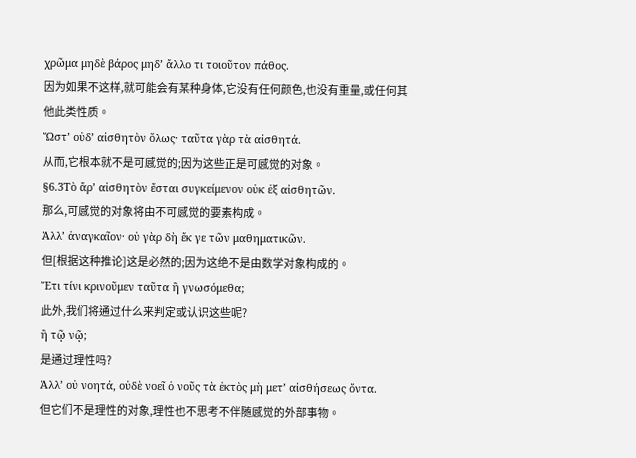χρῶμα μηδὲ βάρος μηδ’ ἄλλο τι τοιοῦτον πάθος.
因为如果不这样,就可能会有某种身体,它没有任何颜色,也没有重量,或任何其他此类性质。
Ὤστ’ οὐδ’ αἰσθητὸν ὅλως· ταῦτα γὰρ τὰ αἰσθητά.
从而,它根本就不是可感觉的;因为这些正是可感觉的对象。
§6.3Τὸ ἄρ’ αἰσθητὸν ἔσται συγκείμενον οὐκ ἐξ αἰσθητῶν.
那么,可感觉的对象将由不可感觉的要素构成。
Ἀλλ’ ἀναγκαῖον· οὐ γὰρ δὴ ἔκ γε τῶν μαθηματικῶν.
但[根据这种推论]这是必然的;因为这绝不是由数学对象构成的。
Ἔτι τίνι κρινοῦμεν ταῦτα ἢ γνωσόμεθα;
此外,我们将通过什么来判定或认识这些呢?
ἢ τῷ νῷ;
是通过理性吗?
Ἀλλ’ οὐ νοητά, οὐδὲ νοεῖ ὁ νοῦς τὰ ἐκτὸς μὴ μετ’ αἰσθήσεως ὄντα.
但它们不是理性的对象,理性也不思考不伴随感觉的外部事物。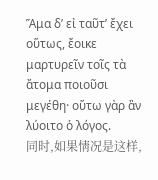Ἅμα δ’ εἰ ταῦτ’ ἔχει οὕτως, ἔοικε μαρτυρεῖν τοῖς τὰ ἄτομα ποιοῦσι μεγέθη· οὕτω γὰρ ἂν λύοιτο ὁ λόγος.
同时,如果情况是这样,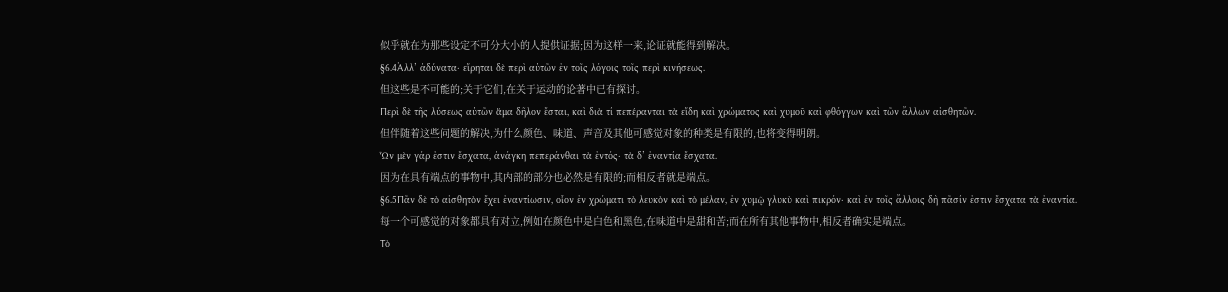似乎就在为那些设定不可分大小的人提供证据;因为这样一来,论证就能得到解决。
§6.4Ἀλλ’ ἀδύνατα· εἴρηται δὲ περὶ αὐτῶν ἐν τοῖς λόγοις τοῖς περὶ κινήσεως.
但这些是不可能的;关于它们,在关于运动的论著中已有探讨。
Περὶ δὲ τῆς λύσεως αὐτῶν ἅμα δῆλον ἔσται, καὶ διὰ τί πεπέρανται τὰ εἴδη καὶ χρώματος καὶ χυμοῦ καὶ φθόγγων καὶ τῶν ἄλλων αἰσθητῶν.
但伴随着这些问题的解决,为什么颜色、味道、声音及其他可感觉对象的种类是有限的,也将变得明朗。
Ὧν μὲν γάρ ἐστιν ἔσχατα, ἀνάγκη πεπεράνθαι τὰ ἐντός· τὰ δ’ ἐναντία ἔσχατα.
因为在具有端点的事物中,其内部的部分也必然是有限的;而相反者就是端点。
§6.5Πᾶν δὲ τὸ αἰσθητὸν ἔχει ἐναντίωσιν, οἷον ἐν χρώματι τὸ λευκὸν καὶ τὸ μέλαν, ἐν χυμῷ γλυκὺ καὶ πικρόν· καὶ ἐν τοῖς ἄλλοις δὴ πᾶσίν ἐστιν ἔσχατα τὰ ἐναντία.
每一个可感觉的对象都具有对立,例如在颜色中是白色和黑色,在味道中是甜和苦;而在所有其他事物中,相反者确实是端点。
Τὸ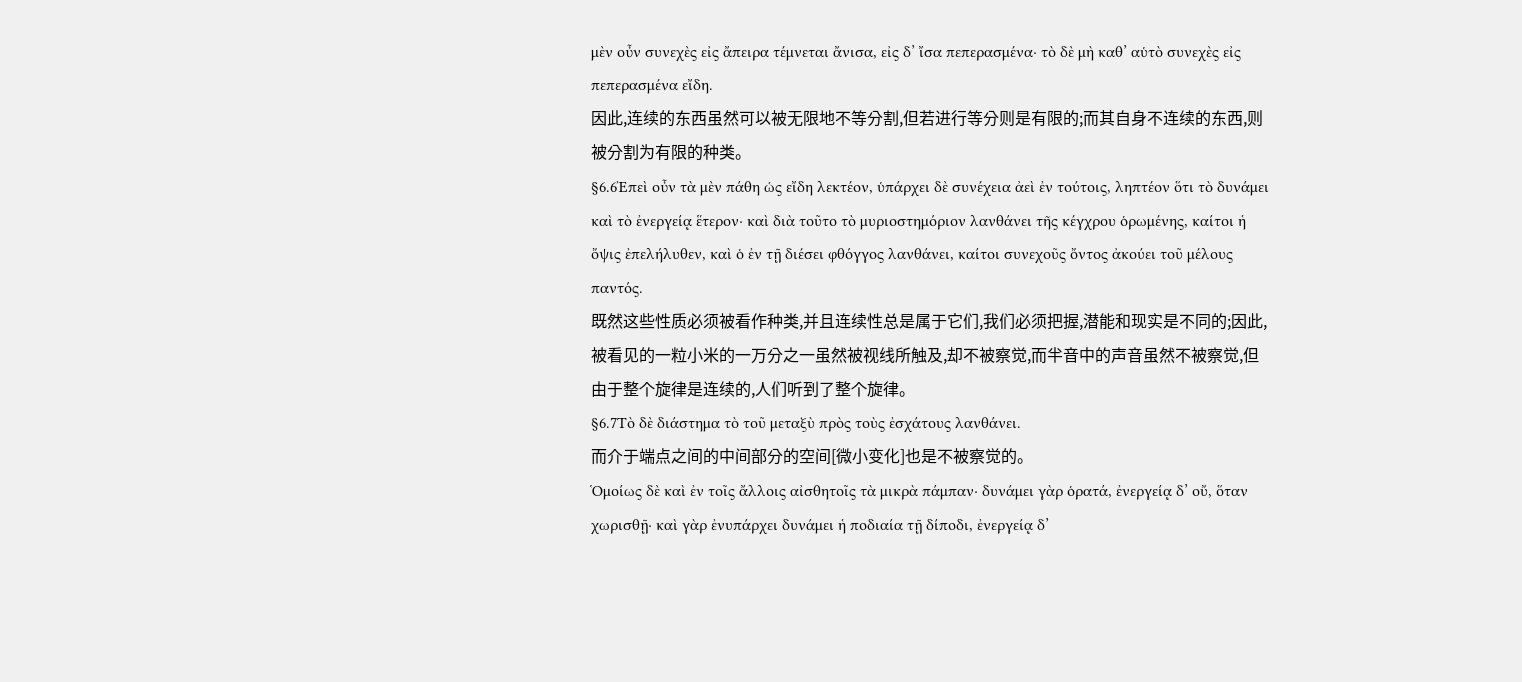μὲν οὖν συνεχὲς εἰς ἄπειρα τέμνεται ἄνισα, εἰς δ’ ἴσα πεπερασμένα· τὸ δὲ μὴ καθ’ αὑτὸ συνεχὲς εἰς πεπερασμένα εἴδη.
因此,连续的东西虽然可以被无限地不等分割,但若进行等分则是有限的;而其自身不连续的东西,则被分割为有限的种类。
§6.6Ἐπεὶ οὖν τὰ μὲν πάθη ὡς εἴδη λεκτέον, ὑπάρχει δὲ συνέχεια ἀεὶ ἐν τούτοις, ληπτέον ὅτι τὸ δυνάμει καὶ τὸ ἐνεργείᾳ ἕτερον· καὶ διὰ τοῦτο τὸ μυριοστημόριον λανθάνει τῆς κέγχρου ὁρωμένης, καίτοι ἡ ὄψις ἐπελήλυθεν, καὶ ὁ ἐν τῇ διέσει φθόγγος λανθάνει, καίτοι συνεχοῦς ὄντος ἀκούει τοῦ μέλους παντός.
既然这些性质必须被看作种类,并且连续性总是属于它们,我们必须把握,潜能和现实是不同的;因此,被看见的一粒小米的一万分之一虽然被视线所触及,却不被察觉,而半音中的声音虽然不被察觉,但由于整个旋律是连续的,人们听到了整个旋律。
§6.7Τὸ δὲ διάστημα τὸ τοῦ μεταξὺ πρὸς τοὺς ἐσχάτους λανθάνει.
而介于端点之间的中间部分的空间[微小变化]也是不被察觉的。
Ὁμοίως δὲ καὶ ἐν τοῖς ἄλλοις αἰσθητοῖς τὰ μικρὰ πάμπαν· δυνάμει γὰρ ὁρατά, ἐνεργείᾳ δ’ οὔ, ὅταν χωρισθῇ· καὶ γὰρ ἐνυπάρχει δυνάμει ἡ ποδιαία τῇ δίποδι, ἐνεργείᾳ δ’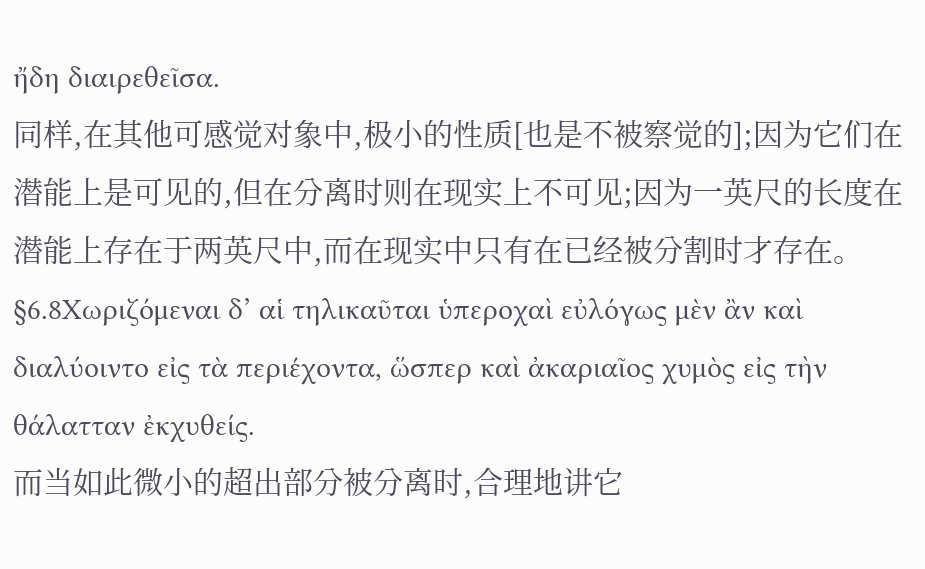ἤδη διαιρεθεῖσα.
同样,在其他可感觉对象中,极小的性质[也是不被察觉的];因为它们在潜能上是可见的,但在分离时则在现实上不可见;因为一英尺的长度在潜能上存在于两英尺中,而在现实中只有在已经被分割时才存在。
§6.8Χωριζόμεναι δ’ αἱ τηλικαῦται ὑπεροχαὶ εὐλόγως μὲν ἂν καὶ διαλύοιντο εἰς τὰ περιέχοντα, ὥσπερ καὶ ἀκαριαῖος χυμὸς εἰς τὴν θάλατταν ἐκχυθείς.
而当如此微小的超出部分被分离时,合理地讲它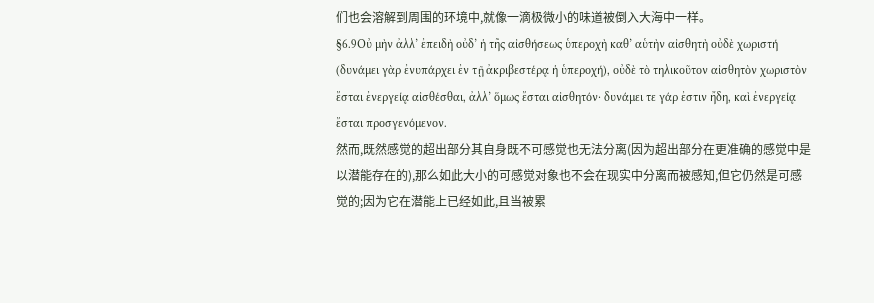们也会溶解到周围的环境中,就像一滴极微小的味道被倒入大海中一样。
§6.9Οὐ μὴν ἀλλ’ ἐπειδὴ οὐδ’ ἡ τῆς αἰσθήσεως ὑπεροχὴ καθ’ αὑτὴν αἰσθητὴ οὐδὲ χωριστή (δυνάμει γὰρ ἐνυπάρχει ἐν τῇ ἀκριβεστέρᾳ ἡ ὑπεροχή), οὐδὲ τὸ τηλικοῦτον αἰσθητὸν χωριστὸν ἔσται ἐνεργείᾳ αἰσθέσθαι, ἀλλ’ ὅμως ἔσται αἰσθητόν· δυνάμει τε γάρ ἐστιν ἤδη, καὶ ἐνεργείᾳ ἔσται προσγενόμενον.
然而,既然感觉的超出部分其自身既不可感觉也无法分离(因为超出部分在更准确的感觉中是以潜能存在的),那么如此大小的可感觉对象也不会在现实中分离而被感知,但它仍然是可感觉的;因为它在潜能上已经如此,且当被累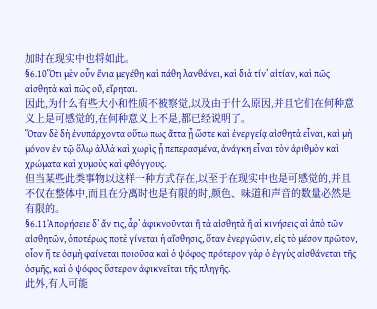加时在现实中也将如此。
§6.10Ὅτι μὲν οὖν ἔνια μεγέθη καὶ πάθη λανθάνει, καὶ διὰ τίν’ αἰτίαν, καὶ πῶς αἰσθητὰ καὶ πῶς οὔ, εἴρηται.
因此,为什么有些大小和性质不被察觉,以及由于什么原因,并且它们在何种意义上是可感觉的,在何种意义上不是,都已经说明了。
Ὅταν δὲ δὴ ἐνυπάρχοντα οὕτω πως ἄττα ᾖ ὥστε καὶ ἐνεργείᾳ αἰσθητὰ εἶναι, καὶ μὴ μόνον ἐν τῷ ὅλῳ ἀλλὰ καὶ χωρὶς ᾖ πεπερασμένα, ἀνάγκη εἶναι τὸν ἀριθμὸν καὶ χρώματα καὶ χυμοὺς καὶ φθόγγους.
但当某些此类事物以这样一种方式存在,以至于在现实中也是可感觉的,并且不仅在整体中,而且在分离时也是有限的时,颜色、味道和声音的数量必然是有限的。
§6.11Ἀπορήσειε δ’ ἄν τις, ἆρ’ ἀφικνοῦνται ἢ τὰ αἰσθητὰ ἢ αἱ κινήσεις αἱ ἀπὸ τῶν αἰσθητῶν, ὁποτέρως ποτὲ γίνεται ἡ αἴσθησις, ὅταν ἐνεργῶσιν, εἰς τὸ μέσον πρῶτον, οἷον ἥ τε ὀσμὴ φαίνεται ποιοῦσα καὶ ὁ ψόφος· πρότερον γὰρ ὁ ἐγγὺς αἰσθάνεται τῆς ὀσμῆς, καὶ ὁ ψόφος ὕστερον ἀφικνεῖται τῆς πληγῆς.
此外,有人可能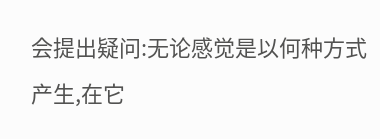会提出疑问:无论感觉是以何种方式产生,在它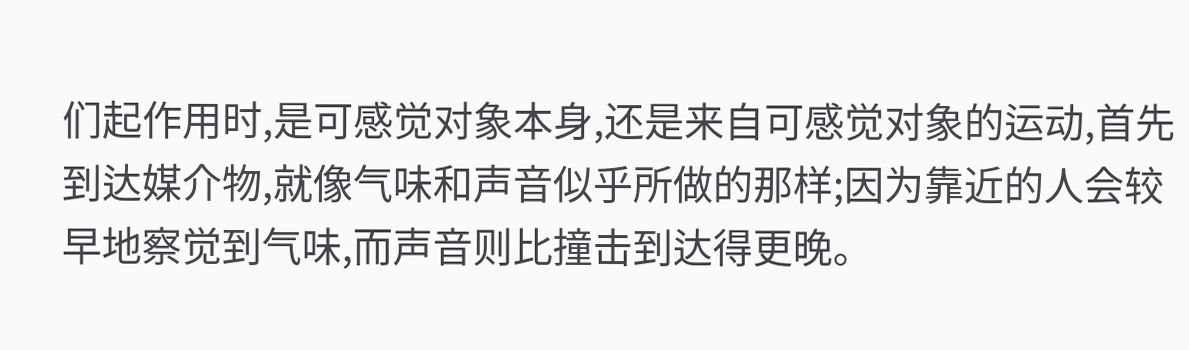们起作用时,是可感觉对象本身,还是来自可感觉对象的运动,首先到达媒介物,就像气味和声音似乎所做的那样;因为靠近的人会较早地察觉到气味,而声音则比撞击到达得更晚。